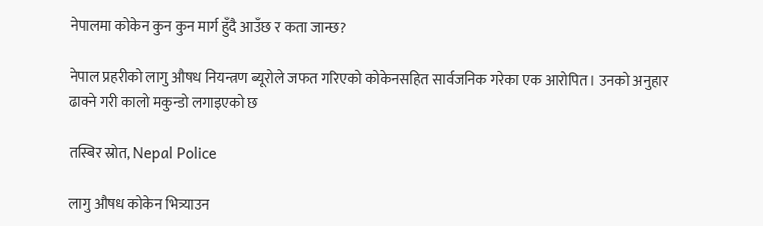नेपालमा कोकेन कुन कुन मार्ग हुँदै आउँछ र कता जान्छ?

नेपाल प्रहरीको लागु औषध नियन्त्रण ब्यूरोले जफत गरिएको कोकेनसहित सार्वजनिक गरेका एक आरोपित। उनको अनुहार ढाक्ने गरी कालो मकुन्डो लगाइएको छ

तस्बिर स्रोत, Nepal Police

लागु औषध कोकेन भित्र्याउन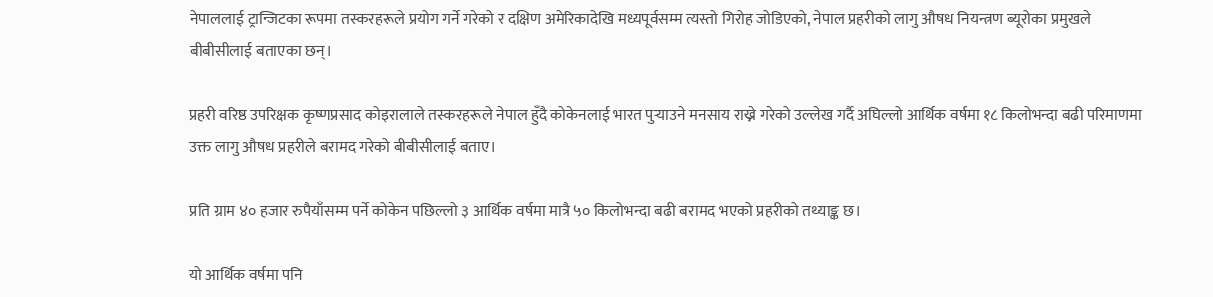नेपाललाई ट्रान्जिटका रूपमा तस्करहरूले प्रयोग गर्ने गरेको र दक्षिण अमेरिकादेखि मध्यपूर्वसम्म त्यस्तो गिरोह जोडिएको, नेपाल प्रहरीको लागु औषध नियन्त्रण ब्यूरोका प्रमुखले बीबीसीलाई बताएका छन्।

प्रहरी वरिष्ठ उपरिक्षक कृष्णप्रसाद कोइरालाले तस्करहरूले नेपाल हुँदै कोकेनलाई भारत पुर्‍याउने मनसाय राख्ने गरेको उल्लेख गर्दै अघिल्लो आर्थिक वर्षमा १८ किलोभन्दा बढी परिमाणमा उक्त लागु औषध प्रहरीले बरामद गरेको बीबीसीलाई बताए।

प्रति ग्राम ४० हजार रुपैयाँसम्म पर्ने कोकेन पछिल्लो ३ आर्थिक वर्षमा मात्रै ५० किलोभन्दा बढी बरामद भएको प्रहरीको तथ्याङ्क छ।

यो आर्थिक वर्षमा पनि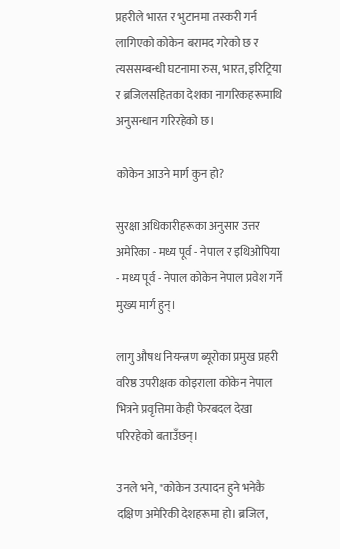प्रहरीले भारत र भुटानमा तस्करी गर्न लागिएको कोकेन बरामद गरेको छ र त्यससम्बन्धी घटनामा रुस, भारत, इरिट्रिया र ब्रजिलसहितका देशका नागरिकहरूमाथि अनुसन्धान गरिरहेको छ।

कोकेन आउने मार्ग कुन हो?

सुरक्षा अधिकारीहरूका अनुसार उत्तर अमेरिका - मध्य पूर्व - नेपाल र इथिओपिया - मध्य पूर्व - नेपाल कोकेन नेपाल प्रवेश गर्ने मुख्य मार्ग हुन्।

लागु औषध नियन्त्रण ब्यूरोका प्रमुख प्रहरी वरिष्ठ उपरीक्षक कोइराला कोकेन नेपाल भित्रने प्रवृत्तिमा केही फेरबदल देखा परिरहेको बताउँछन्।

उनले भने, "कोकेन उत्पादन हुने भनेकै दक्षिण अमेरिकी देशहरूमा हो। ब्रजिल,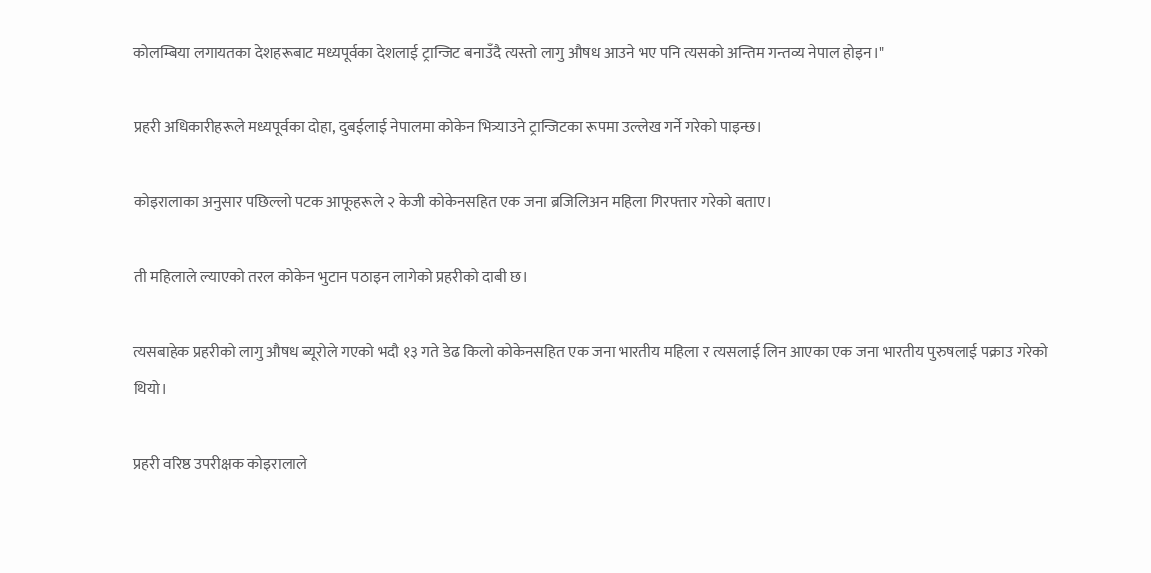कोलम्बिया लगायतका देशहरूबाट मध्यपूर्वका देशलाई ट्रान्जिट बनाउँदै त्यस्तो लागु औषध आउने भए पनि त्यसको अन्तिम गन्तव्य नेपाल होइन।"

प्रहरी अधिकारीहरूले मध्यपूर्वका दोहा, दुबईलाई नेपालमा कोकेन भित्र्याउने ट्रान्जिटका रूपमा उल्लेख गर्ने गरेको पाइन्छ।

कोइरालाका अनुसार पछिल्लो पटक आफूहरूले २ केजी कोकेनसहित एक जना ब्रजिलिअन महिला गिरफ्तार गरेको बताए।

ती महिलाले ल्याएको तरल कोकेन भुटान पठाइन लागेको प्रहरीको दाबी छ।

त्यसबाहेक प्रहरीको लागु औषध ब्यूरोले गएको भदौ १३ गते डेढ किलो कोकेनसहित एक जना भारतीय महिला र त्यसलाई लिन आएका एक जना भारतीय पुरुषलाई पक्राउ गरेको थियो।

प्रहरी वरिष्ठ उपरीक्षक कोइरालाले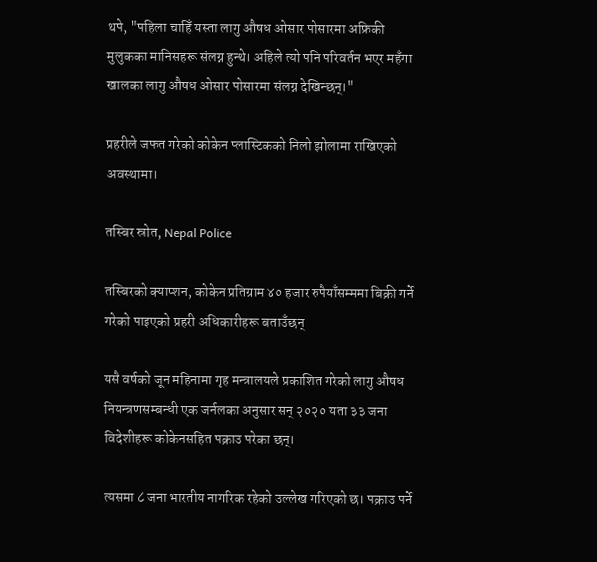थपे, "पहिला चाहिँ यस्ता लागु औषध ओसार पोसारमा अफ्रिकी मुलुकका मानिसहरू संलग्न हुन्थे। अहिले त्यो पनि परिवर्तन भएर महँगा खालका लागु औषध ओसार पोसारमा संलग्न देखिन्छन्।"

प्रहरीले जफत गरेको कोकेन प्लास्टिकको निलो झोलामा राखिएको अवस्थामा।

तस्बिर स्रोत, Nepal Police

तस्बिरको क्याप्शन, कोकेन प्रतिग्राम ४० हजार रुपैयाँसम्ममा बिक्री गर्ने गरेको पाइएको प्रहरी अधिकारीहरू बताउँछन्

यसै वर्षको जून महिनामा गृह मन्त्रालयले प्रकाशित गरेको लागु औषध नियन्त्रणसम्बन्धी एक जर्नलका अनुसार सन् २०२० यता ३३ जना विदेशीहरू कोकेनसहित पक्राउ परेका छन्।

त्यसमा ८ जना भारतीय नागरिक रहेको उल्लेख गरिएको छ। पक्राउ पर्ने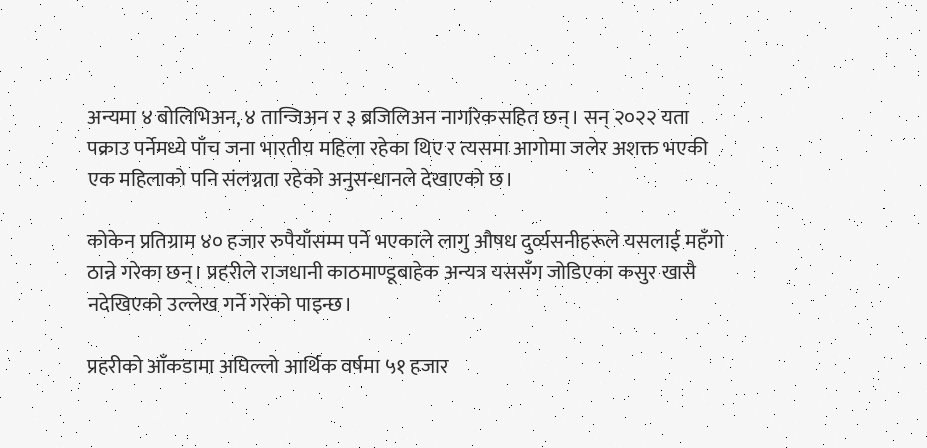अन्यमा ४ बोलिभिअन, ४ तान्जिअन र ३ ब्रजिलिअन नागरिकसहित छन्। सन् २०२२ यता पक्राउ पर्नेमध्ये पाँच जना भारतीय महिला रहेका थिए र त्यसमा आगोमा जलेर अशक्त भएकी एक महिलाको पनि संलग्नता रहेको अनुसन्धानले देखाएको छ।

कोकेन प्रतिग्राम ४० हजार रुपैयाँसम्म पर्ने भएकाले लागु औषध दुर्व्यसनीहरूले यसलाई महँगो ठान्ने गरेका छन्। प्रहरीले राजधानी काठमाण्डूबाहेक अन्यत्र यससँग जोडिएका कसुर खासै नदेखिएको उल्लेख गर्ने गरेको पाइन्छ।

प्रहरीको आँकडामा अघिल्लो आर्थिक वर्षमा ५१ हजार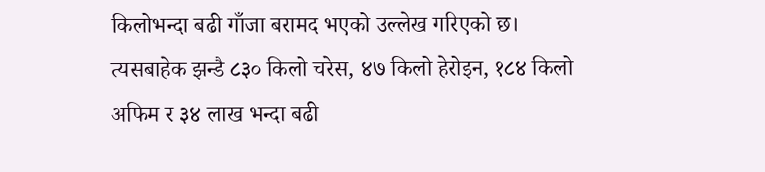किलोभन्दा बढी गाँजा बरामद भएको उल्लेख गरिएको छ। त्यसबाहेक झन्डै ८३० किलो चरेस, ४७ किलो हेरोइन, १८४ किलो अफिम र ३४ लाख भन्दा बढी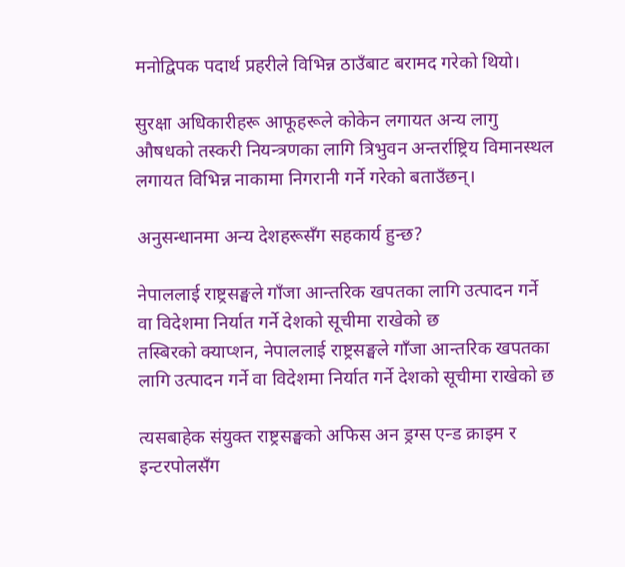मनोद्विपक पदार्थ प्रहरीले विभिन्न ठाउँबाट बरामद गरेको थियो।

सुरक्षा अधिकारीहरू आफूहरूले कोकेन लगायत अन्य लागु औषधको तस्करी नियन्त्रणका लागि त्रिभुवन अन्तर्राष्ट्रिय विमानस्थल लगायत विभिन्न नाकामा निगरानी गर्ने गरेको बताउँछन्।

अनुसन्धानमा अन्य देशहरूसँग सहकार्य हुन्छ?

नेपाललाई राष्ट्रसङ्घले गाँजा आन्तरिक खपतका लागि उत्पादन गर्ने वा विदेशमा निर्यात गर्ने देशको सूचीमा राखेको छ
तस्बिरको क्याप्शन, नेपाललाई राष्ट्रसङ्घले गाँजा आन्तरिक खपतका लागि उत्पादन गर्ने वा विदेशमा निर्यात गर्ने देशको सूचीमा राखेको छ

त्यसबाहेक संयुक्त राष्ट्रसङ्घको अफिस अन ड्रग्स एन्ड क्राइम र इन्टरपोलसँग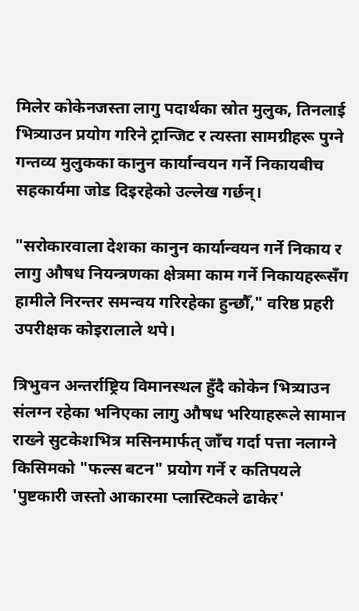मिलेर कोकेनजस्ता लागु पदार्थका स्रोत मुलुक, तिनलाई भित्र्याउन प्रयोग गरिने ट्रान्जिट र त्यस्ता सामग्रीहरू पुग्ने गन्तव्य मुलुकका कानुन कार्यान्वयन गर्ने निकायबीच सहकार्यमा जोड दिइरहेको उल्लेख गर्छन्।

"सरोकारवाला देशका कानुन कार्यान्वयन गर्ने निकाय र लागु औषध नियन्त्रणका क्षेत्रमा काम गर्ने निकायहरूसँग हामीले निरन्तर समन्वय गरिरहेका हुन्छौँ," वरिष्ठ प्रहरी उपरीक्षक कोइरालाले थपे।

त्रिभुवन अन्तर्राष्ट्रिय विमानस्थल हुँदै कोकेन भित्र्याउन संलग्न रहेका भनिएका लागु औषध भरियाहरूले सामान राख्ने सुटकेशभित्र मसिनमार्फत् जाँच गर्दा पत्ता नलाग्ने किसिमको "फल्स बटन" प्रयोग गर्ने र कतिपयले 'पुष्टकारी जस्तो आकारमा प्लास्टिकले ढाकेर'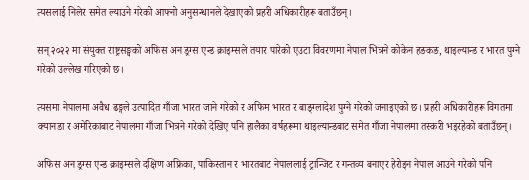त्यसलाई निलेर समेत ल्याउने गरेको आफ्नो अनुसन्धानले देखाएको प्रहरी अधिकारीहरू बताउँछन्।

सन् २०२२ मा संयुक्त राष्ट्रसङ्घको अफिस अन ड्रग्स एन्ड क्राइम्सले तयार पारेको एउटा विवरणमा नेपाल भित्रने कोकेन हङकङ, थाइल्यान्ड र भारत पुग्ने गरेको उल्लेख गरिएको छ।

त्यसमा नेपालमा अवैध ढङ्गले उत्पादित गाँजा भारत जाने गरेको र अफिम भारत र बाङ्ग्लादेश पुग्ने गरेको जनाइएको छ। प्रहरी अधिकारीहरू विगतमा क्यानडा र अमेरिकाबाट नेपालमा गाँजा भित्रने गरेको देखिए पनि हालैका वर्षहरूमा थाइल्यान्डबाट समेत गाँजा नेपालमा तस्करी भइरहेको बताउँछन्।

अफिस अन ड्रग्स एन्ड क्राइम्सले दक्षिण अफ्रिका, पाकिस्तान र भारतबाट नेपाललाई ट्रान्जिट र गन्तव्य बनाएर हेरोइन नेपाल आउने गरेको पनि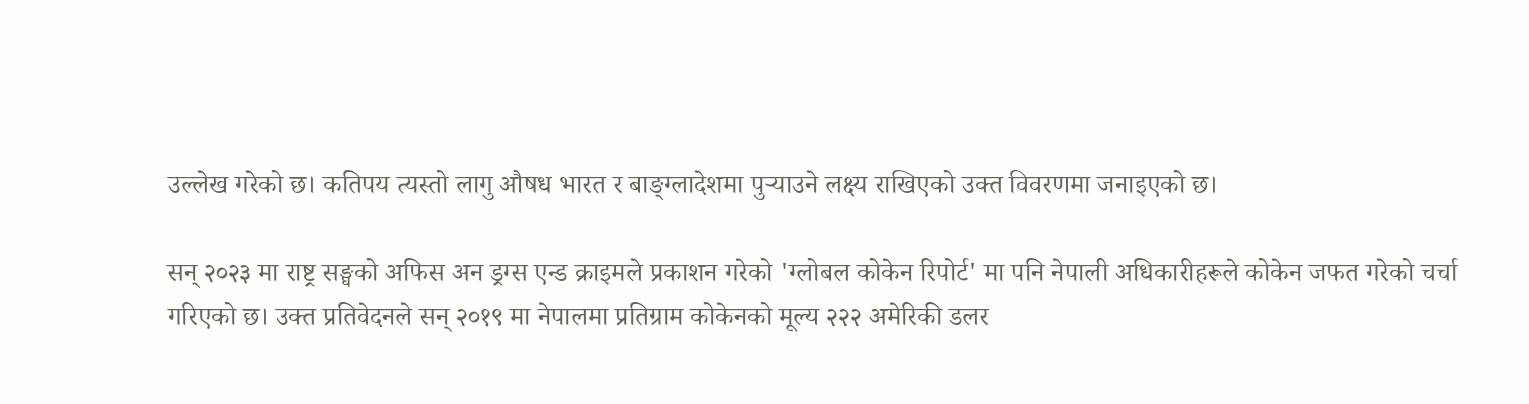उल्लेख गरेको छ। कतिपय त्यस्तो लागु औषध भारत र बाङ्ग्लादेशमा पुर्‍याउने लक्ष्य राखिएको उक्त विवरणमा जनाइएको छ।

सन् २०२३ मा राष्ट्र सङ्घको अफिस अन ड्रग्स एन्ड क्राइमले प्रकाशन गरेको 'ग्लोबल कोकेन रिपोर्ट' मा पनि नेपाली अधिकारीहरूले कोकेन जफत गरेको चर्चा गरिएको छ। उक्त प्रतिवेदनले सन् २०१९ मा नेपालमा प्रतिग्राम कोकेनको मूल्य २२२ अमेरिकी डलर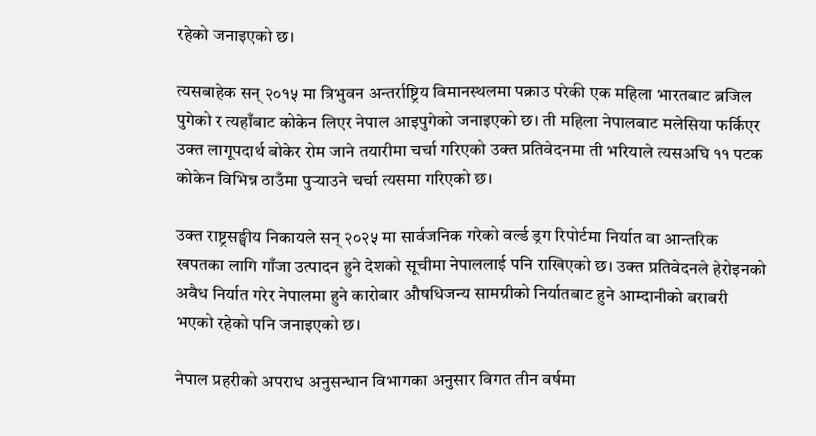रहेको जनाइएको छ।

त्यसबाहेक सन् २०१५ मा त्रिभुवन अन्तर्राष्ट्रिय विमानस्थलमा पक्राउ परेकी एक महिला भारतबाट ब्रजिल पुगेको र त्यहाँबाट कोकेन लिएर नेपाल आइपुगेको जनाइएको छ। ती महिला नेपालबाट मलेसिया फर्किएर उक्त लागूपदार्थ बोकेर रोम जाने तयारीमा चर्चा गरिएको उक्त प्रतिवेदनमा ती भरियाले त्यसअघि ११ पटक कोकेन विभिन्न ठाउँमा पुर्‍याउने चर्चा त्यसमा गरिएको छ।

उक्त राष्ट्रसङ्घीय निकायले सन् २०२५ मा सार्वजनिक गरेको वर्ल्ड ड्रग रिपोर्टमा निर्यात वा आन्तरिक खपतका लागि गाँजा उत्पादन हुने देशको सूचीमा नेपाललाई पनि राखिएको छ। उक्त प्रतिवेदनले हेरोइनको अवैध निर्यात गरेर नेपालमा हुने कारोबार औषधिजन्य सामग्रीको निर्यातबाट हुने आम्दानीको बराबरी भएको रहेको पनि जनाइएको छ।

नेपाल प्रहरीको अपराध अनुसन्धान विभागका अनुसार विगत तीन वर्षमा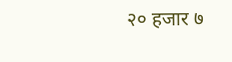२० हजार ७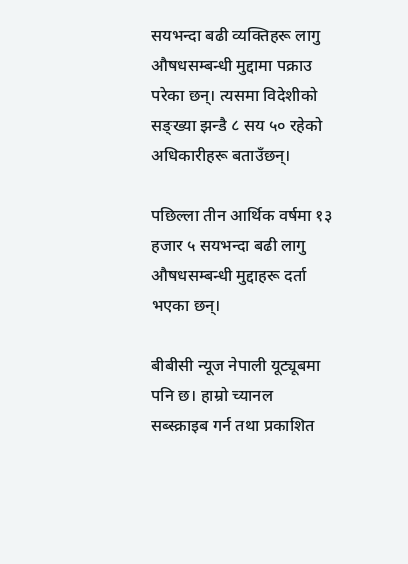सयभन्दा बढी व्यक्तिहरू लागु औषधसम्बन्धी मुद्दामा पक्राउ परेका छन्। त्यसमा विदेशीको सङ्ख्या झन्डै ८ सय ५० रहेको अधिकारीहरू बताउँछन्।

पछिल्ला तीन आर्थिक वर्षमा १३ हजार ५ सयभन्दा बढी लागु औषधसम्बन्धी मुद्दाहरू दर्ता भएका छन्।

बीबीसी न्यूज नेपाली यूट्यूबमा पनि छ। हाम्रो च्यानल सब्स्क्राइब गर्न तथा प्रकाशित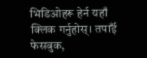भिडिओहरू हेर्न यहाँ क्लिक गर्नुहोस्। तपाईँ फेसबुक,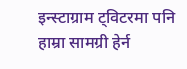इन्स्टाग्राम ट्विटरमा पनि हाम्रा सामग्री हेर्न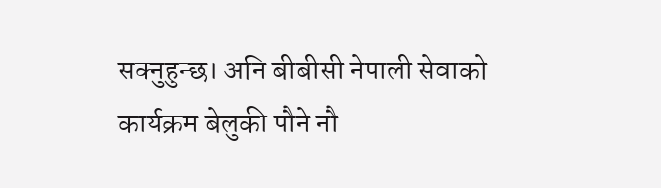सक्नुहुन्छ। अनि बीबीसी नेपाली सेवाको कार्यक्रम बेलुकी पौने नौ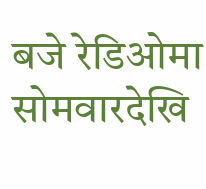बजे रेडिओमा सोमवारदेखि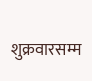शुक्रवारसम्म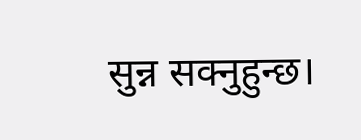सुन्न सक्नुहुन्छ।